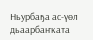Ньурбаҕа ас-үөл дьаарбаҥката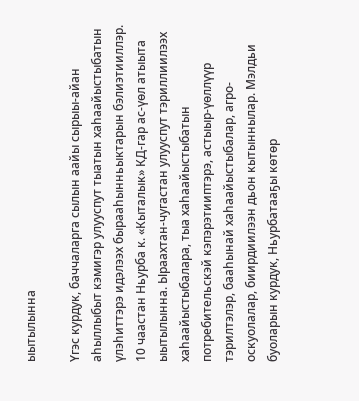ыытылынна

Үгэс курдук, баччаларга сылын аайы сырыы-айан аһыллыбыт кэмигэр улууспут тыатын хаһаайыстыбатын үлэһиттэрэ идэлээх бырааһынньыктарын бэлиэтииллэр. 10 чаастан Ньурба к. «Кыталык» КД-гар ас-үөл атыыта ыытылынна. Ыраахтан-чугастан улууспут тэриллиилээх хаһаайыстыбалара, тыа хаһаайыстыбатын потребительскэй кэпэрэтииптэрэ, астыыр-үөллүүр тэрилтэлэр, бааһынай хаһаайыстыбалар, агро-оскуолалар, биирдиилээн дьон кытыннылар. Мэлдьи буоларын курдук, Ньурбатааҕы көтөр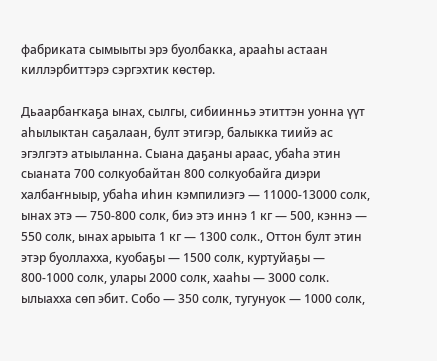фабриката сымыыты эрэ буолбакка, арааһы астаан киллэрбиттэрэ сэргэхтик көстөр.

Дьаарбаҥкаҕа ынах, сылгы, сибиинньэ этиттэн уонна үүт аһылыктан саҕалаан, булт этигэр, балыкка тиийэ ас эгэлгэтэ атыыланна. Сыана даҕаны араас, убаһа этин сыаната 700 солкуобайтан 800 солкуобайга диэри халбаҥныыр, убаһа иһин кэмпилиэгэ — 11000-13000 солк, ынах этэ — 750-800 солк, биэ этэ иннэ 1 кг — 500, кэннэ — 550 солк, ынах арыыта 1 кг — 1300 солк., Оттон булт этин этэр буоллахха, куобаҕы — 1500 солк, куртуйаҕы — 800-1000 солк, улары 2000 солк, хааһы — 3000 солк. ылыахха сөп эбит. Собо — 350 солк, тугунуок — 1000 солк,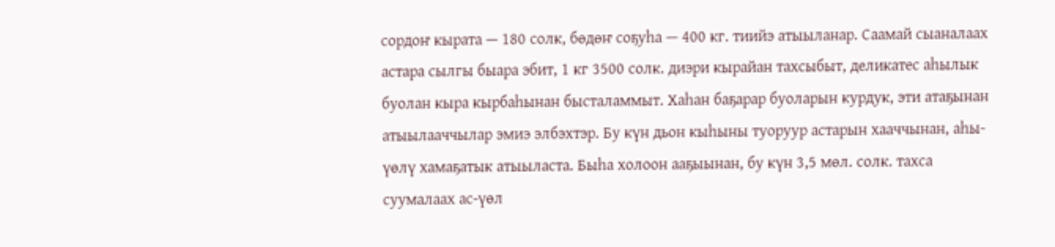сордоҥ кырата — 180 солк, бөдөҥ соҕуһа — 400 кг. тиийэ атыыланар. Саамай сыаналаах астара сылгы быара эбит, 1 кг 3500 солк. диэри кырайан тахсыбыт, деликатес аһылык буолан кыра кырбаһынан бысталаммыт. Хаһан баҕарар буоларын курдук, эти атаҕынан атыылааччылар эмиэ элбэхтэр. Бу күн дьон кыһыны туоруур астарын хааччынан, аһы-үөлү хамаҕатык атыыласта. Быһа холоон ааҕыынан, бу күн 3,5 мөл. солк. тахса суумалаах ас-үөл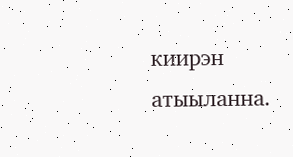киирэн атыыланна.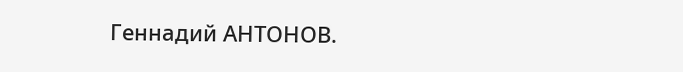Геннадий АНТОНОВ.